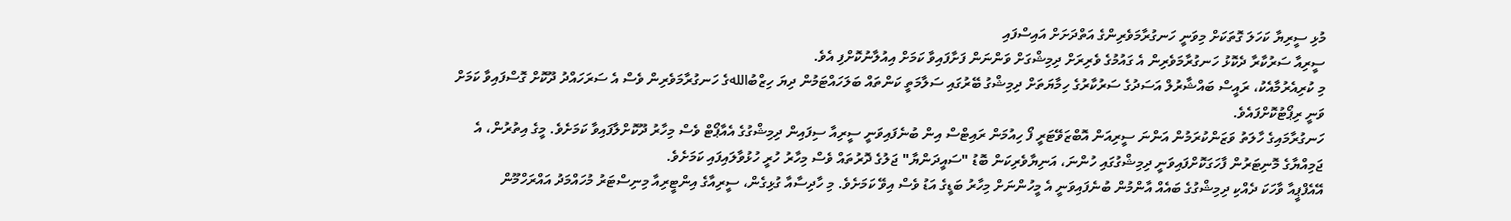މުޅި ސީރިޔާ ކަހަލަ ގޮތަކަށް މިވަނީ ހަނގުރާމަވެރިންގެ އަތްދަށަށް އައިސްފައި
ސީރިއާ ސަރުކާރާ ދެކޮޅު ހަނގުރާމަވެރިން އެ ގައުމުގެ ވެރިރަށް ދިމިޝްގަށް ވަންނަން ފަށާފައިވާ ކަމަށް އިއުލާނުކޮށްފި އެވެ.
މި ކުރިއެރުމާއެކު، ރައީސް ބައްޝާރުލް އަސަދުގެ ސަރުކާރުގެ ހިމާޔަތަށް ދިމިޝްގު ބޭރުގައި ސަލާމަތީ ކަންތައް ބަލަހައްޓަމުން ދިޔަ ހިޒްބުاللهގެ ހަނގުރާމަވެރިން ވެސް އެ ސަރަހައްދު ދޫކޮށް ގޮސްފައިވާ ކަމަށް ވަނީ ރިޕޯޓުކޮށްފައެވެ.
ހަނގުރާމައިގެ ހާލަތު ވަޒަންކުރަމުން އަންނަ ސީރިއަން އޮބްޒަވޭޓަރީ ފޯ ހިއުމަން ރައިޓްސް އިން ބުނެފައިވަނީ ސީރިއާ ސިފައިން ދިމިޝްގުގެ އެއާޕޯޓް ވެސް މިހާރު ދޫކޮށްލާފައިވާ ކަމަށެވެ. މީގެ އިތުރުން، އެ ޖަމިއްޔާގެ މޮނިޓަރުން ފާހަގަކޮށްފައިވަނީ ދިމިޝްގުގައި ހުންނަ، އަނިޔާވެރިކަން ބޮޑު "ސައީދަންޔާ" ޖަލުގެ ދޮރުތައް ވެސް މިހާރު ހުރީ ހުޅުވާލައިފައި ކަމަށެވެ.
އޭއެފްޕީއާ ވާހަކަ ދެއްކި ދިމިޝްގުގެ ބައެއް އާންމުން ބުނެފައިވަނީ އެ މީހުންނަށް މިހާރު ބަޑީގެ އަޑު ވެސް އިވޭ ކަމަށެވެ. މި ހާދިސާއާ ގުޅިގެން، ސީރިއާގެ އިންޓީރިއާ މިނިސްޓަރު މުހައްމަދު އައްރަހްމޫން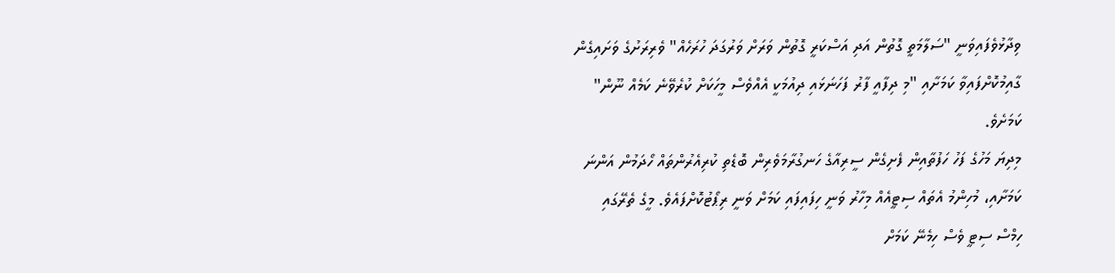ވިދާޅުވެފައިވަނީ "ސަލާމަތީ ގޮތުން އަދި އަސްކަރީ ގޮތުން ވަރަށް ވަރުގަދަ ހުރަހެއް" ވެރިރަށުގެ ވަށައިގެން ގާއިމުކޮށްފައިވާ ކަމަށާއި "މި ދިފާއީ ފާރު ފަހަނަޅައި ދިއުމަކީ އެއްވެސް މީހަކަށް ކުރެވޭނެ ކަމެއް ނޫން" ކަމަށެވެ.
މިދިޔަ މަހުގެ ފަހު ހަފުތާއިން ފެށިގެން ސީރިއާގެ ހަނގުރާމަވެރިން ބޮޑެތި ކުރިއެރުންތައް ހޯދަމުން އަންނަ ކަމަށާއި، މުހިންމު އެތައް ސިޓީއެއް މިހާރު ވަނީ ހިފައިފައި ކަމަށް ވަނީ ރިޕޯޓުކޮށްފައެވެ. މީގެ ތެރޭގައި ހިމްސް ސިޓީ ވެސް ހިމެނޭ ކަމަށް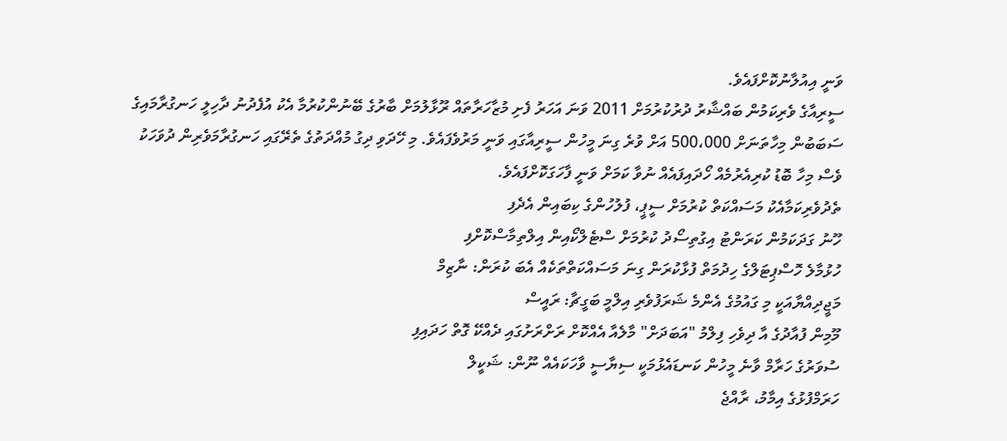ވަނީ އިއުލާނުކޮށްފައެވެ.
ސީރިއާގެ ވެރިކަމުން ބައްޝާރު ދުރުކުރުމަށް 2011 ވަނަ އަހަރު ފެށި މުޒާހަރާތައް ރޫޅާލުމަށް ބާރުގެ ބޭނުންކުރުމާ އެކު އުފެދުނު ދާހިލީ ހަނގުރާމައިގެ ސަބަބުން މިހާތަނަށް 500،000 އަށް ވުރެ ގިނަ މީހުން ސީރިއާގައި ވަނީ މަރުވެފައެވެ. މި ހޭދަވި ދިގު މުއްދަތުގެ ތެރޭގައި ހަނގުރާމަވެރިން ދުވަހަކު ވެސް މިހާ ބޮޑު ކުރިއެރުމެއް ހޯދައިފައެއް ނުވާ ކަމަށް ވަނީ ފާހަގަކޮށްފައެވެ.
ތެދުވެރިކަމާއެކު މަސައްކަތް ކުރުމަށް ސީޕީ، ފުލުހުންގެ ކިބައިން އެދެފި
ހޫނު ގަދަކަމުން ކަރަންޓު އިގުތިސޯދު ކުރުމަށް ސްޓެލްކޯއިން އިލްތިމާސްކޮށްފި
ހުޅުމާލެ ހޮސްޕިޓަލްގެ ހިދުމަތް ފުޅާކުރަން ގިނަ މަސައްކަތްތަކެއް އެބަ ކުރަން: ނާޒިމް
މަޖީދިއްޔާއަކީ މި ގައުމުގެ އެންމެ ޝަރަފުވެރި އިލްމީ ބަގީޗާ: ރައީސް
މޫމިން ފުއާދުގެ އާ ދިވެހި ފިލްމު "އަބަދަށް" މާލެއާ އެއްކޮށް ރަށްރަށުގައި ދެއްކޭ ގޮތް ހަދައިފި
ސުވަރުގެ ހަރާމް ވާނެ މީހުން ކަނޑައެޅުމަކީ ސިޔާސީ ވާހަކައެއް ނޫން: ޝަކީލް
ހަރަމްފުޅުގެ އިމާމު، ރާއްޖެ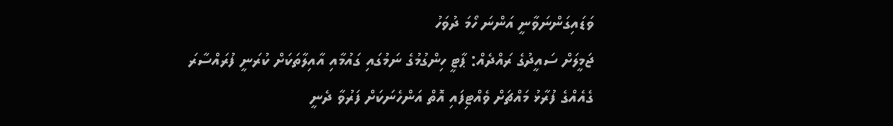ވަޑައިގަންނަވާނީ އަންނަ ހޯމަ ދުވަހު
ޖަމީލަށް ސައީދުގެ ރައްދެއް: ޕާޓީ ހިންގުމުގެ ނަމުގައި ގައުމާއި އާއިލާތަކަށް ކުރަނީ ފުރައްސާރަ
ގެއެއްގެ ފުރާޅު މައްޗަށް ވެއްޓިފައި އޮތް އަންހެނަކަށް ފަރުވާ ދެނީ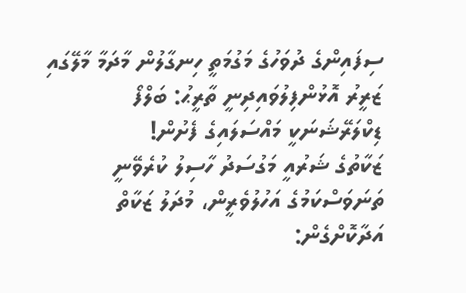ސިފައިންގެ ދުވަހުގެ މަގުމަތީ ހިނގާލުން މާދަމާ މާލޭގައި
ޒަރީރު އޮޅުންފިލުވައިދިނީ ތާރީޙު: ބަލްފޯ ޑިކްލަރޭޝަނަކީ މައްސަލައިގެ ފެށުން!
ޒަކާތުގެ ޝަރުއީ މަގުސަދު ހާސިލު ކުރެވޭނީ ތަނަވަސްކަމުގެ އަހުލުވެރީން، މުދަލު ޒަކާތް އަދާކޮށްގެން: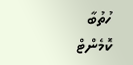ހުތުބާ
ކޮމެންޓް